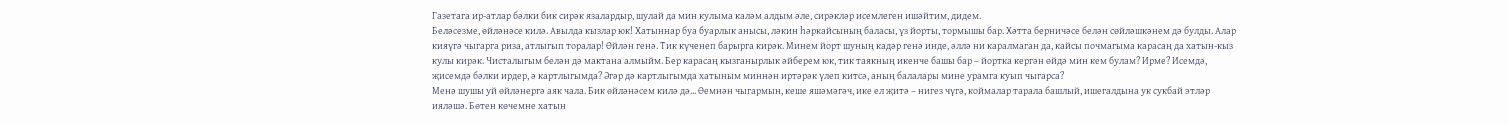Газетага ир-атлар бәлки бик сирәк язалардыр, шулай да мин кулыма каләм алдым әле, сирәкләр исемлеген ишәйтим, дидем.
Беләсезме, өйләнәсе килә. Авылда кызлар юк! Хатыннар буа буарлык анысы, ләкин һәркайсының баласы, үз йорты, тормышы бар. Хәтта берничәсе белән сөйләшкәнем дә булды. Алар кияүгә чыгарга риза, атлыгып торалар! Өйлән генә. Тик күченеп барырга кирәк. Минем йорт шуның кадәр генә инде, әллә ни каралмаган да, кайсы почмагыма карасаң да хатын-кыз кулы кирәк. Чисталыгым белән дә мактана алмыйм. Бер карасаң кызганырлык әйберем юк, тик таякның икенче башы бар – йортка кергән өйдә мин кем булам? Ирме? Исемдә, җисемдә бәлки ирдер, ә картлыгымда? Әгәр дә картлыгымда хатыным миннән иртәрәк үлеп китсә, аның балалары мине урамга куып чыгарса?
Менә шушы уй өйләнергә аяк чала. Бик өйләнәсем килә дә... Өемнән чыгармын, кеше яшәмәгәч, ике ел җитә – нигез чүгә, коймалар тарала башлый, ишегалдына ук сукбай этләр ияләшә. Бөтен көчемне хатын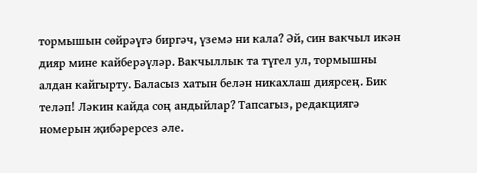тормышын сөйрәүгә биргәч, үземә ни кала? Әй, син вакчыл икән дияр мине кайберәүләр. Вакчыллык та түгел ул, тормышны алдан кайгырту. Баласыз хатын белән никахлаш диярсең. Бик теләп! Ләкин кайда соң андыйлар? Тапсагыз, редакциягә номерын җибәрерсез әле.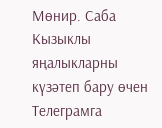Мөнир. Саба
Кызыклы яңалыкларны күзәтеп бару өчен Телеграмга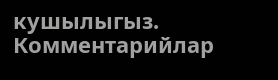кушылыгыз.
Комментарийлар